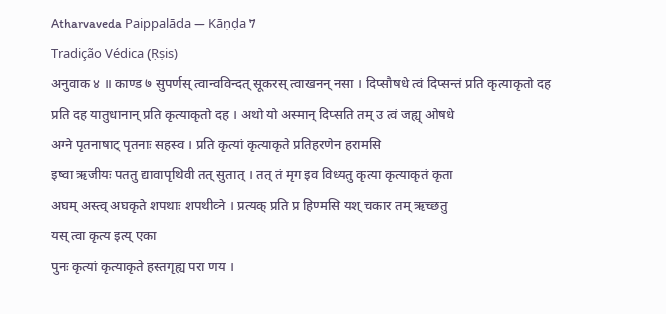Atharvaveda Paippalāda — Kāṇḍa 7
Tradição Védica (Ṛṣis)
अनुवाक ४ ॥ काण्ड ७ सुपर्णस् त्वान्वविन्दत् सूकरस् त्वाखनन् नसा । दिप्सौषधे त्वं दिप्सन्तं प्रति कृत्याकृतो दह
प्रति दह यातुधानान् प्रति कृत्याकृतो दह । अथो यो अस्मान् दिप्सति तम् उ त्वं जह्य् ओषधे
अग्ने पृतनाषाट् पृतनाः सहस्व । प्रति कृत्यां कृत्याकृते प्रतिहरणेन हरामसि
इष्वा ऋजीयः पततु द्यावापृथिवी तत् सुतात् । तत् तं मृग इव विध्यतु कृत्या कृत्याकृतं कृता
अघम् अस्त्व् अघकृते शपथाः शपथीव्ने । प्रत्यक् प्रति प्र हिण्मसि यश् चकार तम् ऋच्छतु
यस् त्वा कृत्य इत्य् एका
पुनः कृत्यां कृत्याकृते हस्तगृह्य परा णय ।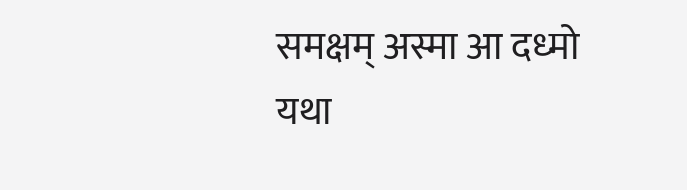समक्षम् अस्मा आ दध्मो यथा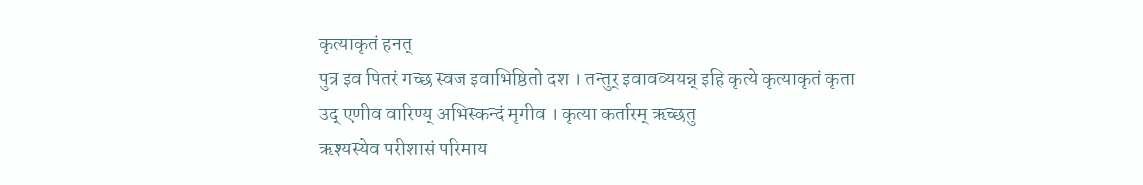कृत्याकृतं हनत्
पुत्र इव पितरं गच्छ स्वज इवाभिष्ठितो दश । तन्तुर् इवावव्ययन्न् इहि कृत्ये कृत्याकृतं कृता
उद् एणीव वारिण्य् अभिस्कन्दं मृगीव । कृत्या कर्तारम् ऋच्छतु
ऋश्यस्येव परीशासं परिमाय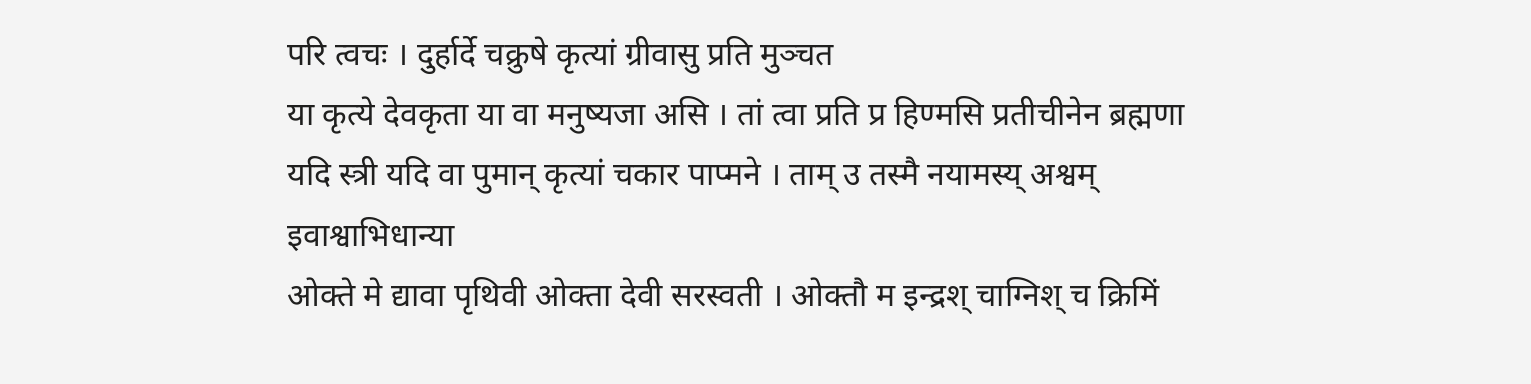परि त्वचः । दुर्हार्दे चक्रुषे कृत्यां ग्रीवासु प्रति मुञ्चत
या कृत्ये देवकृता या वा मनुष्यजा असि । तां त्वा प्रति प्र हिण्मसि प्रतीचीनेन ब्रह्मणा
यदि स्त्री यदि वा पुमान् कृत्यां चकार पाप्मने । ताम् उ तस्मै नयामस्य् अश्वम् इवाश्वाभिधान्या
ओक्ते मे द्यावा पृथिवी ओक्ता देवी सरस्वती । ओक्तौ म इन्द्रश् चाग्निश् च क्रिमिं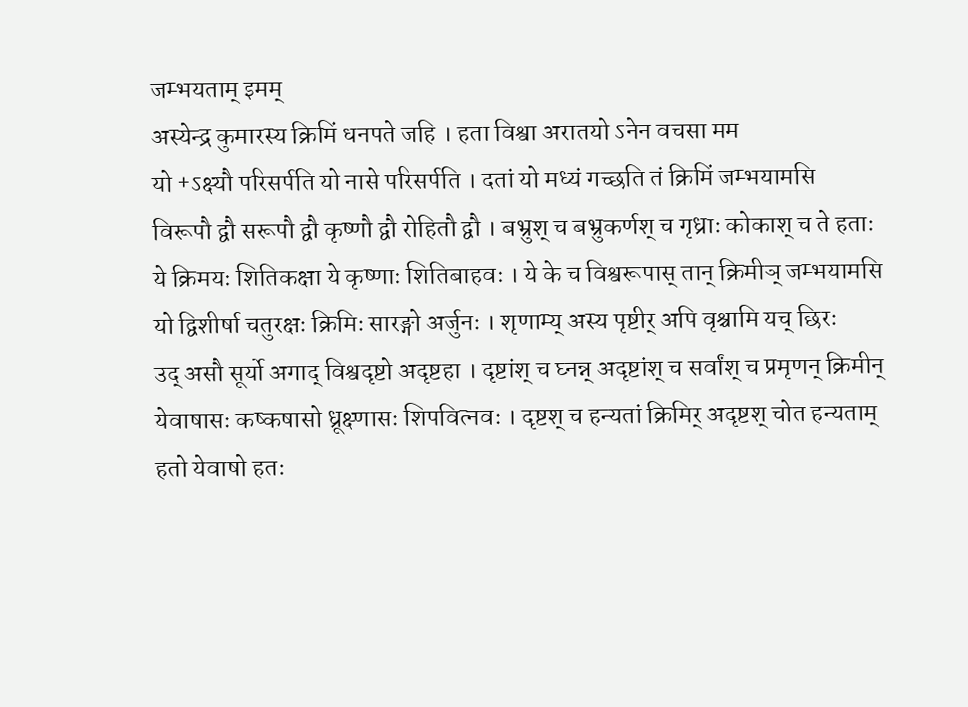जम्भयताम् इमम्
अस्येन्द्र कुमारस्य क्रिमिं धनपते जहि । हता विश्वा अरातयो ऽनेन वचसा मम
यो +ऽक्ष्यौ परिसर्पति यो नासे परिसर्पति । दतां यो मध्यं गच्छति तं क्रिमिं जम्भयामसि
विरूपौ द्वौ सरूपौ द्वौ कृष्णौ द्वौ रोहितौ द्वौ । बभ्रुश् च बभ्रुकर्णश् च गृध्राः कोकाश् च ते हताः
ये क्रिमयः शितिकक्षा ये कृष्णाः शितिबाहवः । ये के च विश्वरूपास् तान् क्रिमीञ् जम्भयामसि
यो द्विशीर्षा चतुरक्षः क्रिमिः सारङ्गो अर्जुनः । शृणाम्य् अस्य पृष्टीर् अपि वृश्चामि यच् छिरः
उद् असौ सूर्यो अगाद् विश्वदृष्टो अदृष्टहा । दृष्टांश् च घ्नन्न् अदृष्टांश् च सर्वांश् च प्रमृणन् क्रिमीन्
येवाषासः कष्कषासो ध्रूक्ष्णासः शिपवित्नवः । दृष्टश् च हन्यतां क्रिमिर् अदृष्टश् चोत हन्यताम्
हतो येवाषो हतः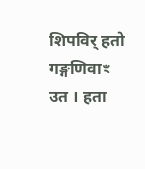शिपविर् हतो गङ्गणिवाꣳ उत । हता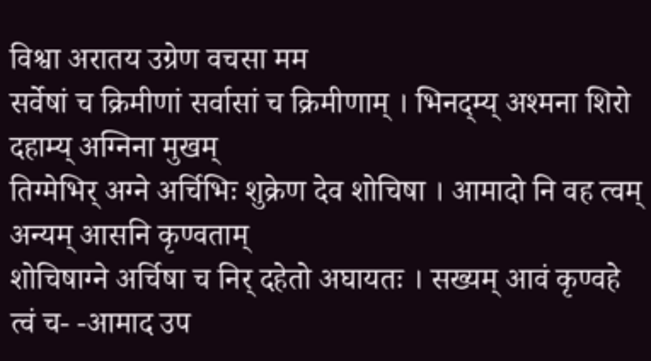विश्वा अरातय उग्रेण वचसा मम
सर्वेषां च क्रिमीणां सर्वासां च क्रिमीणाम् । भिनद्म्य् अश्मना शिरो दहाम्य् अग्निना मुखम्
तिग्मेभिर् अग्ने अर्चिभिः शुक्रेण देव शोचिषा । आमादो नि वह त्वम् अन्यम् आसनि कृण्वताम्
शोचिषाग्ने अर्चिषा च निर् दहेतो अघायतः । सख्यम् आवं कृण्वहे त्वं च- -आमाद उप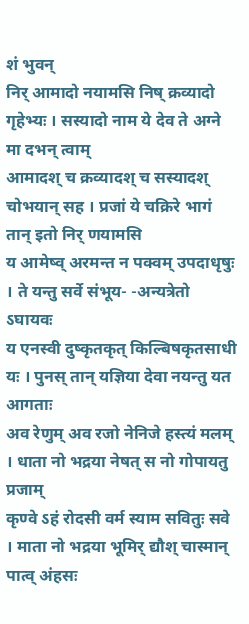शं भुवन्
निर् आमादो नयामसि निष् क्रव्यादो गृहेभ्यः । सस्यादो नाम ये देव ते अग्ने मा दभन् त्वाम्
आमादश् च क्रव्यादश् च सस्यादश् चोभयान् सह । प्रजां ये चक्रिरे भागं तान् इतो निर् णयामसि
य आमेष्व् अरमन्त न पक्वम् उपदाधृषुः । ते यन्तु सर्वे संभूय- -अन्यत्रेतो ऽघायवः
य एनस्वी दुष्कृतकृत् किल्बिषकृतसाधी यः । पुनस् तान् यज्ञिया देवा नयन्तु यत आगताः
अव रेणुम् अव रजो नेनिजे हस्त्यं मलम् । धाता नो भद्रया नेषत् स नो गोपायतु प्रजाम्
कृण्वे ऽहं रोदसी वर्म स्याम सवितुः सवे । माता नो भद्रया भूमिर् द्यौश् चास्मान् पात्व् अंहसः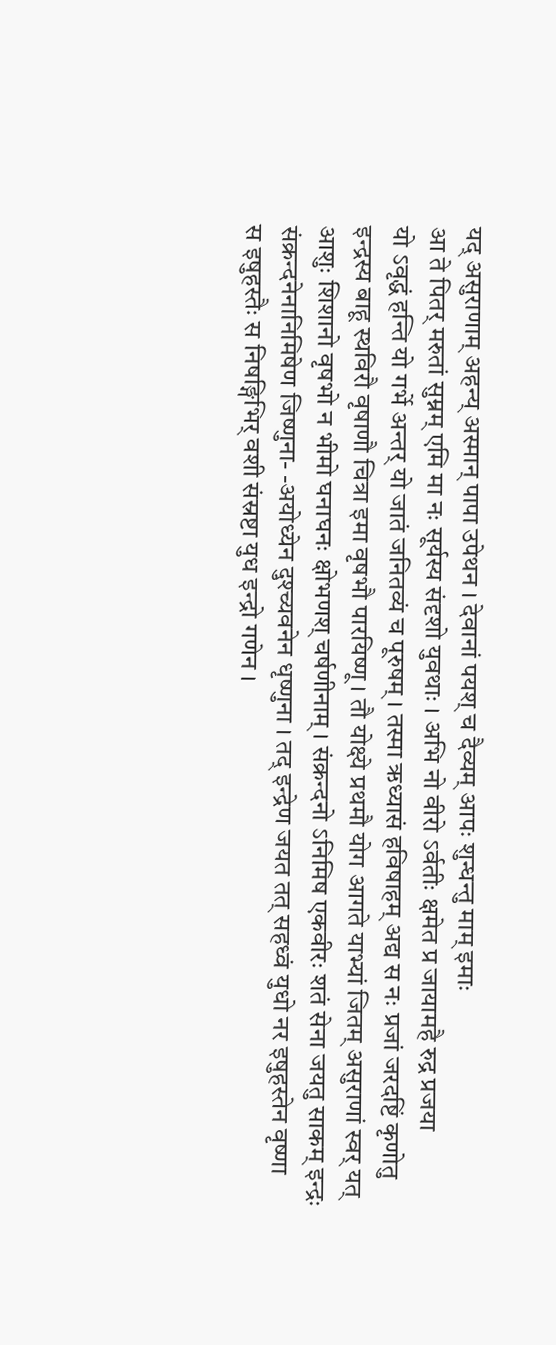यद् असुराणाम् अहन्य् अस्मान् पापा उपेथन । देवानां पयश् च दैव्यम् आपः शुन्धन्तु माम् इमाः
आ ते पितर् मरुतां सुम्नम् एमि मा नः सूर्यस्य संदृशो युवथाः । अभि नो वीरो ऽर्वतीः क्षमेत प्र जायामहै रुद्र प्रजया
यो ऽवृद्धं हन्ति यो गर्भे अन्तर् यो जातं जनितव्यं च पूरुषम् । तस्मा ऋध्यासं हविषाहम् अद्य स नः प्रजां जरदष्टिं कृणोतु
इन्द्रस्य बाहू स्थविरौ वृषाणौ चित्रा इमा वृषभौ पारयिष्णू । तौ योक्ष्ये प्रथमौ योग आगते याभ्यां जितम् असुराणां स्वर् यत्
आशुः शिशानो वृषभो न भीमो घनाघनः क्षोभणश् चर्षणीनाम् । संक्रन्दनो ऽनिमिष एकवीरः शतं सेना जयतु साकम् इन्द्रः
संक्रन्दनेनानिमिषेण जिष्णुना- -अयोध्येन दुश्च्यवनेन धृष्णुना । तद् इन्द्रेण जयत तत् सहध्वं युधो नर इषुहस्तेन वृष्णा
स इषुहस्तैः स निषङ्गिभिर् वशी संस्रष्टा युध इन्द्रो गणेन ।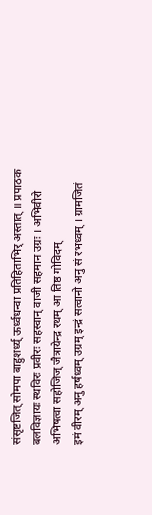संसृष्टजित् सोमपा बाहुशर्ध्य् ऊर्ध्वधन्वा प्रतिहिताभिर् अस्तात् ॥ प्रपाठक
बलविज्ञायः स्थविरः प्रवीरः सहस्वान् वाजी सहमान उग्रः । अभिवीरो अभिषत्वा सहोजिज् जैत्रायेन्द्र रथम् आ तिष्ठ गोविदम्
इमं वीरम् अनु हर्षध्वम् उग्रम् इन्द्रं सत्वानो अनु सं रभध्वम् । ग्रामजितं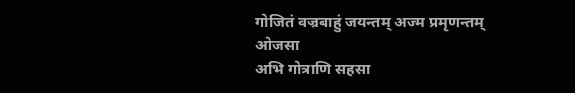गोजितं वज्रबाहुं जयन्तम् अज्म प्रमृणन्तम् ओजसा
अभि गोत्राणि सहसा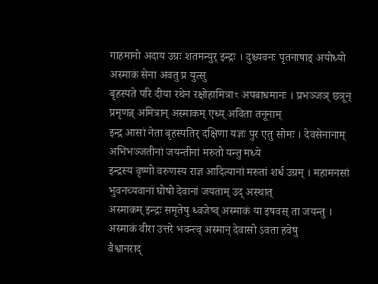गाहमानो अदाय उग्रः शतमन्युर् इन्द्रः । दुश्च्यवनः पृतनाषाड् अयोध्यो अस्माकं सेना अवतु प्र युत्सु
बृहस्पते परि दीया रथेन रक्षोहामित्राꣳ अपबाधमानः । प्रभञ्जञ् छत्रून् प्रमृणन्न् अमित्रान् अस्माकम् एध्य् अविता तनूनाम्
इन्द्र आसां नेता बृहस्पतिर् दक्षिणा यज्ञः पुर एतु सोमः । देवसेनानाम् अभिभञ्जतीनां जयन्तीनां मरुतो यन्तु मध्ये
इन्द्रस्य वृष्णो वरुणस्य राज्ञ आदित्यानां मरुतां शर्ध उग्रम् । महामनसां भुवनच्यवानां घोषो देवानां जयताम् उद् अस्थात्
अस्माकम् इन्द्रः समृतेषु ध्वजेष्व् अस्माकं या इषवस् ता जयन्तु । अस्माकं वीरा उत्तरे भवन्त्व् अस्मान् देवासो ऽवता हवेषु
वैश्वानराद्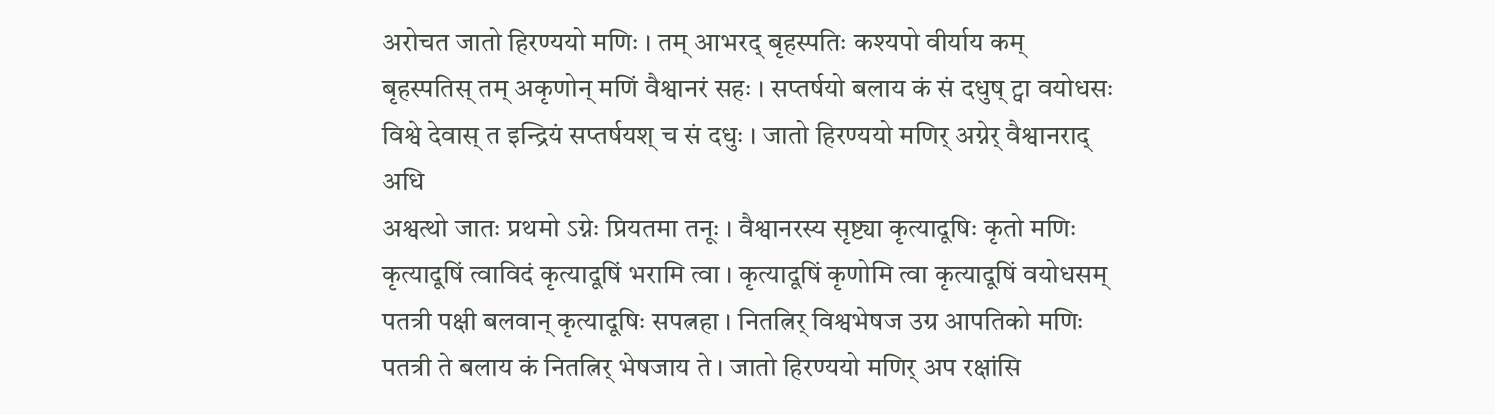अरोचत जातो हिरण्ययो मणिः । तम् आभरद् बृहस्पतिः कश्यपो वीर्याय कम्
बृहस्पतिस् तम् अकृणोन् मणिं वैश्वानरं सहः । सप्तर्षयो बलाय कं सं दधुष् ट्वा वयोधसः
विश्वे देवास् त इन्द्रियं सप्तर्षयश् च सं दधुः । जातो हिरण्ययो मणिर् अग्नेर् वैश्वानराद् अधि
अश्वत्थो जातः प्रथमो ऽग्नेः प्रियतमा तनूः । वैश्वानरस्य सृष्ट्या कृत्यादूषिः कृतो मणिः
कृत्यादूषिं त्वाविदं कृत्यादूषिं भरामि त्वा । कृत्यादूषिं कृणोमि त्वा कृत्यादूषिं वयोधसम्
पतत्री पक्षी बलवान् कृत्यादूषिः सपत्नहा । नितत्निर् विश्वभेषज उग्र आपतिको मणिः
पतत्री ते बलाय कं नितत्निर् भेषजाय ते । जातो हिरण्ययो मणिर् अप रक्षांसि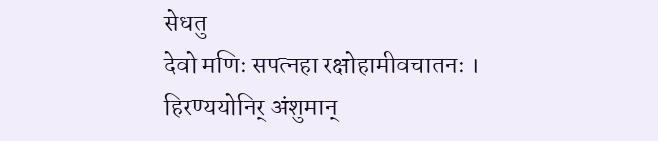सेधतु
देवो मणिः सपत्नहा रक्षोहामीवचातनः । हिरण्ययोनिर् अंशुमान्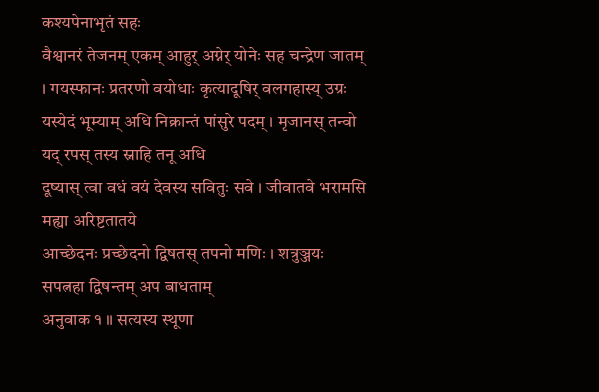कश्यपेनाभृतं सहः
वैश्वानरं तेजनम् एकम् आहुर् अग्नेर् योनेः सह चन्द्रेण जातम् । गयस्फानः प्रतरणो वयोधाः कृत्यादूषिर् वलगहास्य् उग्रः
यस्येदं भूम्याम् अधि निक्रान्तं पांसुरे पदम् । मृजानस् तन्वो यद् रपस् तस्य स्नाहि तनू अधि
दूष्यास् त्वा वधं वयं देवस्य सवितुः सवे । जीवातवे भरामसि मह्या अरिष्टतातये
आच्छेदनः प्रच्छेदनो द्विषतस् तपनो मणिः । शत्रुञ्जयः सपत्नहा द्विषन्तम् अप बाधताम्
अनुवाक १ ॥ सत्यस्य स्थूणा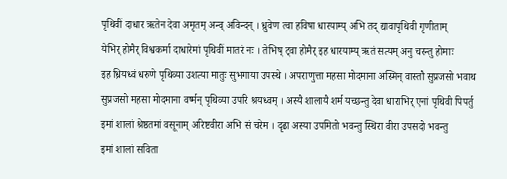पृथिवीं दाधार ऋतेन देवा अमृतम् अन्व् अविन्दन् । ध्रुवेण त्वा हविषा धारयाम्य् अभि तद् द्यावापृथिवी गृणीताम्
येभिर् होमैर् विश्वकर्मा दाधारेमां पृथिवीं मातरं नः । तेभिष् ट्वा होमैर् इह धारयाम्य् ऋतं सत्यम् अनु चरन्तु होमाः
इह ध्रियध्वं धरुणे पृथिव्या उशत्या मातुः सुभगाया उपस्थे । अपराणुत्ता महसा मोदमाना अस्मिन् वास्तौ सुप्रजसो भवाथ
सुप्रजसो महसा मोदमाना वर्ष्मन् पृथिव्या उपरि श्रयध्वम् । अस्यै शालायै शर्म यच्छन्तु देवा धाराभिर् एनां पृथिवी पिपर्तु
इमां शालां श्रेष्ठतमां वसूनाम् अरिष्टवीरा अभि सं चरेम । दृढा अस्या उपमितो भवन्तु स्थिरा वीरा उपसदो भवन्तु
इमां शालां सविता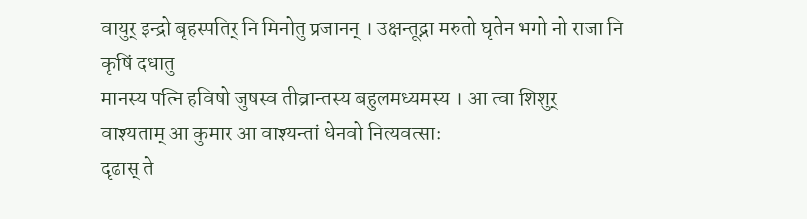वायुर् इन्द्रो बृहस्पतिर् नि मिनोतु प्रजानन् । उक्षन्तूद्ना मरुतो घृतेन भगो नो राजा नि कृषिं दधातु
मानस्य पत्नि हविषो जुषस्व तीव्रान्तस्य बहुलमध्यमस्य । आ त्वा शिशुर् वाश्यताम् आ कुमार आ वाश्यन्तां धेनवो नित्यवत्साः
दृढास् ते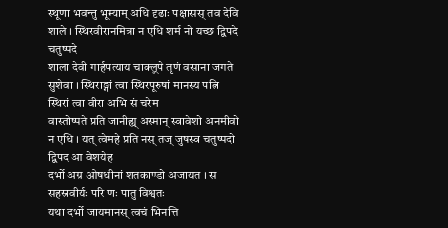स्थूणा भवन्तु भूम्याम् अधि दृढाः पक्षासस् तव देवि शाले । स्थिरवीरानमित्रा न एधि शर्म नो यच्छ द्विपदे चतुष्पदे
शाला देवी गार्हपत्याय चाक्ल्̥पे तृणं वसाना जगते सुशेवा । स्थिराङ्गां त्वा स्थिरपूरुषां मानस्य पत्नि स्थिरां त्वा वीरा अभि सं चरेम
वास्तोष्पते प्रति जानीह्य् अस्मान् स्वावेशो अनमीवो न एधि । यत् त्वेमहे प्रति नस् तज् जुषस्व चतुष्पदो द्विपद आ वेशयेह
दर्भो अग्र ओषधीनां शतकाण्डो अजायत । स सहस्रवीर्यः परि णः पातु विश्वतः
यथा दर्भो जायमानस् त्वचं भिनत्ति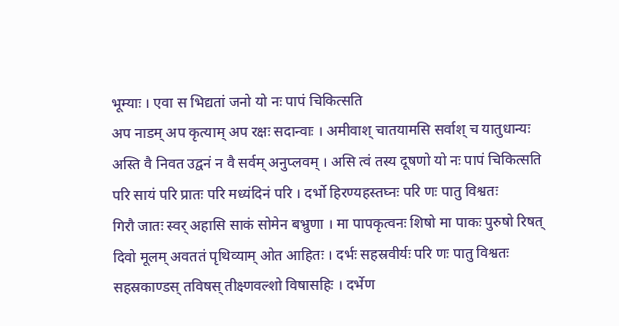भूम्याः । एवा स भिद्यतां जनो यो नः पापं चिकित्सति
अप नाडम् अप कृत्याम् अप रक्षः सदान्वाः । अमीवाश् चातयामसि सर्वाश् च यातुधान्यः
अस्ति वै निवत उद्वनं न वै सर्वम् अनुप्लवम् । असि त्वं तस्य दूषणो यो नः पापं चिकित्सति
परि सायं परि प्रातः परि मध्यंदिनं परि । दर्भो हिरण्यहस्तघ्नः परि णः पातु विश्वतः
गिरौ जातः स्वर् अहासि साकं सोमेन बभ्रुणा । मा पापकृत्वनः शिषो मा पाकः पुरुषो रिषत्
दिवो मूलम् अवततं पृथिव्याम् ओत आहितः । दर्भः सहस्रवीर्यः परि णः पातु विश्वतः
सहस्रकाण्डस् तविषस् तीक्ष्णवल्शो विषासहिः । दर्भेण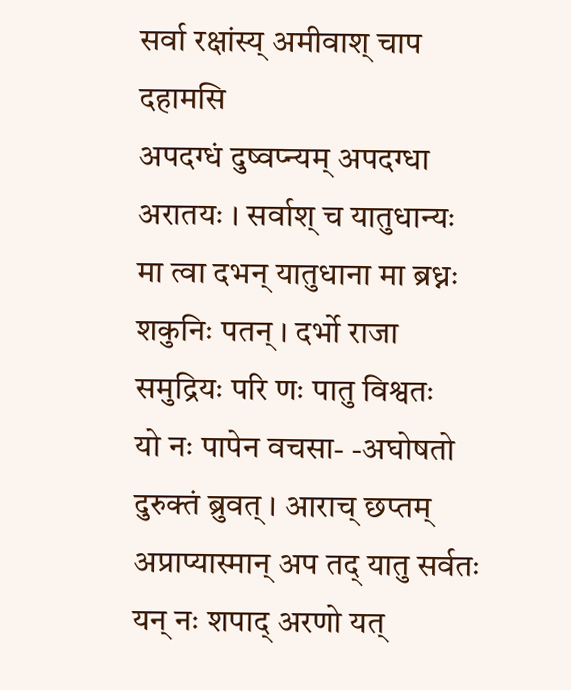सर्वा रक्षांस्य् अमीवाश् चाप दहामसि
अपदग्धं दुष्वप्न्यम् अपदग्धा अरातयः । सर्वाश् च यातुधान्यः
मा त्वा दभन् यातुधाना मा ब्रध्नः शकुनिः पतन् । दर्भो राजा समुद्रियः परि णः पातु विश्वतः
यो नः पापेन वचसा- -अघोषतो दुरुक्तं ब्रुवत् । आराच् छप्तम् अप्राप्यास्मान् अप तद् यातु सर्वतः
यन् नः शपाद् अरणो यत्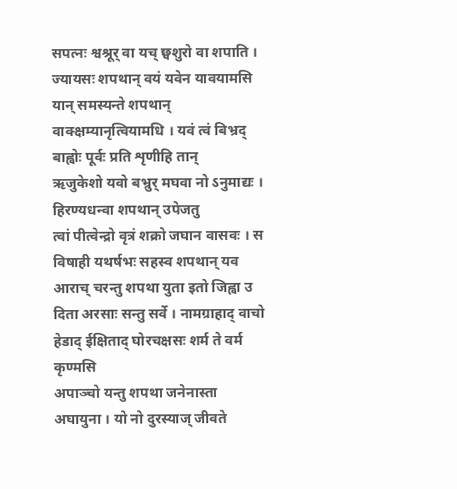सपत्नः श्वश्रूर् वा यच् छ्वशुरो वा शपाति । ज्यायसः शपथान् वयं यवेन यावयामसि
यान् समस्यन्ते शपथान् वाक्क्षम्यानृत्वियामधि । यवं त्वं बिभ्रद् बाह्वोः पूर्वः प्रति शृणीहि तान्
ऋजुकेशो यवो बभ्रुर् मघवा नो ऽनुमाद्यः । हिरण्यधन्वा शपथान् उपेजतु
त्वां पीत्वेन्द्रो वृत्रं शक्रो जघान वासवः । स विषाही यथर्षभः सहस्व शपथान् यव
आराच् चरन्तु शपथा युता इतो जिह्वा उ दिता अरसाः सन्तु सर्वे । नामग्राहाद् वाचो हेडाद् ईक्षिताद् घोरचक्षसः शर्म ते वर्म कृण्मसि
अपाञ्चो यन्तु शपथा जनेनास्ता अघायुना । यो नो दुरस्याज् जीवते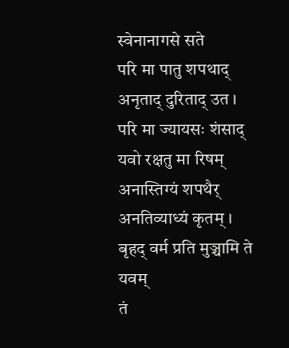स्वेनानागसे सते
परि मा पातु शपथाद् अनृताद् दुरिताद् उत । परि मा ज्यायसः शंसाद् यवो रक्षतु मा रिषम्
अनास्तिग्यं शपथैर् अनतिव्याध्यं कृतम् । बृहद् वर्म प्रति मुञ्चामि ते यवम्
तं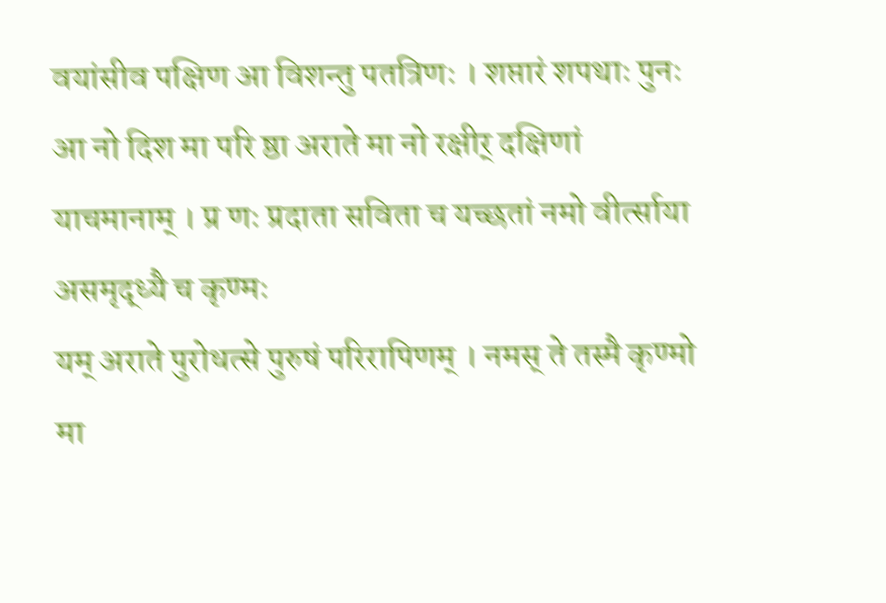वयांसीव पक्षिण आ विशन्तु पतत्रिणः । शप्तारं शपथाः पुनः
आ नो दिश मा परि ष्ठा अराते मा नो रक्षीर् दक्षिणां याचमानाम् । प्र णः प्रदाता सविता च यच्छतां नमो वीर्त्साया असमृद्ध्यै च कृण्मः
यम् अराते पुरोधत्से पुरुषं परिरापिणम् । नमस् ते तस्मै कृण्मो मा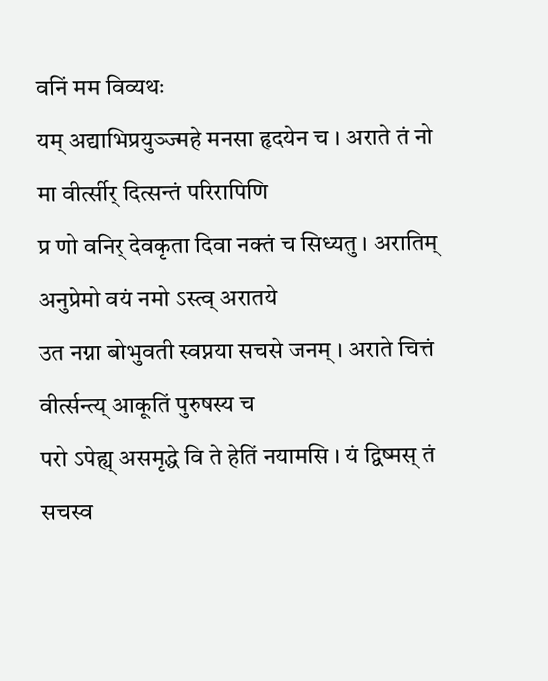वनिं मम विव्यथः
यम् अद्याभिप्रयुञ्ज्महे मनसा हृदयेन च । अराते तं नो मा वीर्त्सीर् दित्सन्तं परिरापिणि
प्र णो वनिर् देवकृता दिवा नक्तं च सिध्यतु । अरातिम् अनुप्रेमो वयं नमो ऽस्त्व् अरातये
उत नग्ना बोभुवती स्वप्नया सचसे जनम् । अराते चित्तं वीर्त्सन्त्य् आकूतिं पुरुषस्य च
परो ऽपेह्य् असमृद्धे वि ते हेतिं नयामसि । यं द्विष्मस् तं सचस्व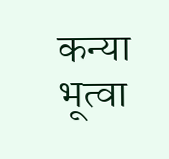कन्या भूत्वा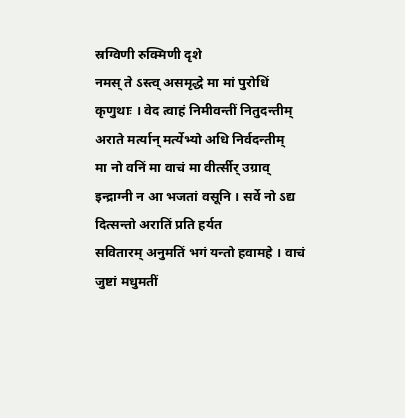स्रग्विणी रुक्मिणी दृशे
नमस् ते ऽस्त्व् असमृद्धे मा मां पुरोधिं कृणुथाः । वेद त्वाहं निमीवन्तीं नितुदन्तीम् अराते मर्त्यान् मर्त्येभ्यो अधि निर्वदन्तीम्
मा नो वनिं मा वाचं मा वीर्त्सीर् उग्राव् इन्द्राग्नी न आ भजतां वसूनि । सर्वे नो ऽद्य दित्सन्तो अरातिं प्रति हर्यत
सवितारम् अनुमतिं भगं यन्तो हवामहे । वाचं जुष्टां मधुमतीं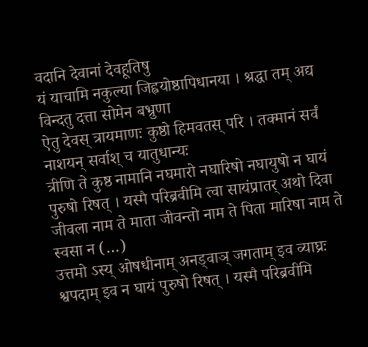वदानि देवानां देवहूतिषु
यं याचामि नकुल्या जिह्वयोष्ठापिधानया । श्रद्धा तम् अद्य विन्दतु दत्ता सोमेन बभ्रुणा
ऐतु देवस् त्रायमाणः कुष्ठो हिमवतस् परि । तक्मानं सर्वं नाशयन् सर्वाश् च यातुधान्यः
त्रीणि ते कुष्ठ नामानि नघमारो नघारिषो नघायुषो न घायं पुरुषो रिषत् । यस्मै परिब्रवीमि त्वा सायंप्रातर् अथो दिवा
जीवला नाम ते माता जीवन्तो नाम ते पिता मारिषा नाम ते स्वसा न (…)
उत्तमो ऽस्य् ओषधीनाम् अनड्वाञ् जगताम् इव व्याघ्रः श्वपदाम् इव न घायं पुरुषो रिषत् । यस्मै परिब्रवीमि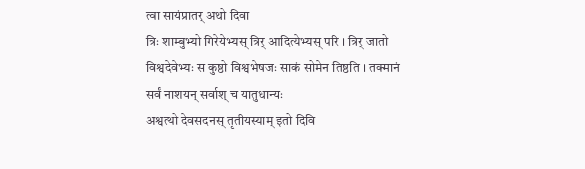त्वा सायंप्रातर् अथो दिवा
त्रिः शाम्बुभ्यो गिरेयेभ्यस् त्रिर् आदित्येभ्यस् परि । त्रिर् जातो विश्वदेवेभ्यः स कुष्ठो विश्वभेषजः साकं सोमेन तिष्ठति । तक्मानं सर्वं नाशयन् सर्वाश् च यातुधान्यः
अश्वत्थो देवसदनस् तृतीयस्याम् इतो दिवि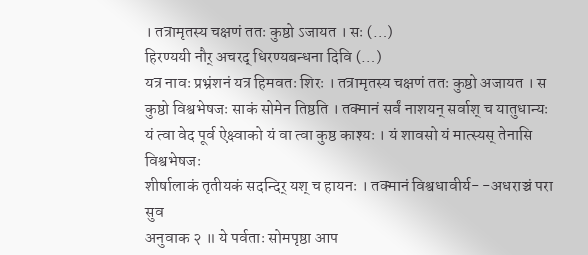। तत्रामृतस्य चक्षणं ततः कुष्ठो ऽजायत । सः (…)
हिरण्ययी नौर् अचरद् धिरण्यबन्धना दिवि (…)
यत्र नावः प्रभ्रंशनं यत्र हिमवतः शिरः । तत्रामृतस्य चक्षणं ततः कुष्ठो अजायत । स कुष्ठो विश्वभेषजः साकं सोमेन तिष्ठति । तक्मानं सर्वं नाशयन् सर्वाश् च यातुधान्यः
यं त्वा वेद पूर्व ऐक्ष्वाको यं वा त्वा कुष्ठ काश्यः । यं शावसो यं मात्स्यस् तेनासि विश्वभेषजः
शीर्षालाकं तृतीयकं सदन्दिर् यश् च हायनः । तक्मानं विश्वधावीर्य- -अधराञ्चं परा सुव
अनुवाक २ ॥ ये पर्वताः सोमपृष्ठा आप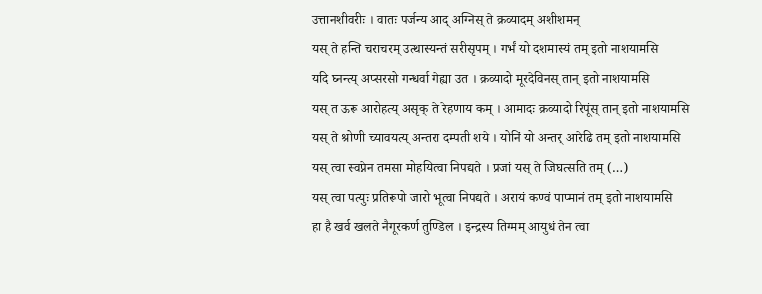उत्तानशीवरीः । वातः पर्जन्य आद् अग्निस् ते क्रव्यादम् अशीशमन्
यस् ते हन्ति चराचरम् उत्थास्यन्तं सरीसृपम् । गर्भं यो दशमास्यं तम् इतो नाशयामसि
यदि घ्नन्त्य् अप्सरसो गन्धर्वा गेह्या उत । क्रव्यादो मूरदेविनस् तान् इतो नाशयामसि
यस् त ऊरू आरोहत्य् असृक् ते रेहणाय कम् । आमादः क्रव्यादो रिपूंस् तान् इतो नाशयामसि
यस् ते श्रोणी च्यावयत्य् अन्तरा दम्पती शये । योनिं यो अन्तर् आरेढि तम् इतो नाशयामसि
यस् त्वा स्वप्नेन तमसा मोहयित्वा निपद्यते । प्रजां यस् ते जिघत्सति तम् (…)
यस् त्वा पत्युः प्रतिरूपो जारो भूत्वा निपद्यते । अरायं कण्वं पाप्मानं तम् इतो नाशयामसि
हा है खर्व खलते नैगूरकर्ण तुण्डिल । इन्द्रस्य तिग्मम् आयुधं तेन त्वा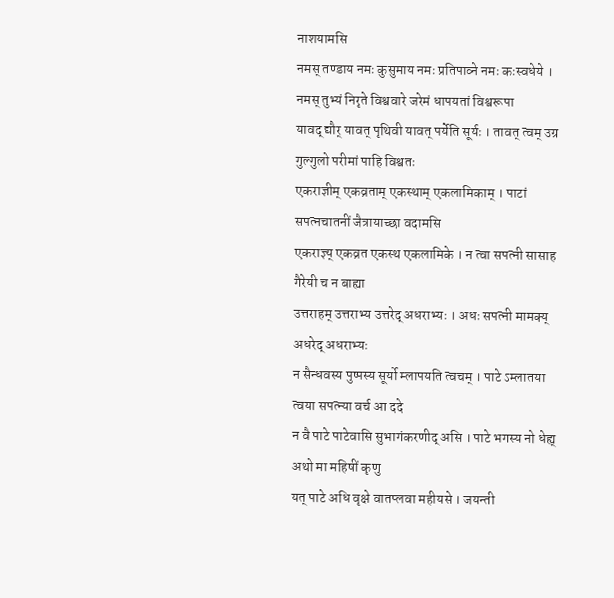नाशयामसि
नमस् तण्डाय नमः कुसुमाय नमः प्रतिपाव्ने नमः कःस्वधेये । नमस् तुभ्यं निरृते विश्ववारे जरेमं धापयतां विश्वरूपा
यावद् द्यौर् यावत् पृथिवी यावत् पर्येति सूर्यः । तावत् त्वम् उग्र गुल्गुलो परीमां पाहि विश्वतः
एकराज्ञीम् एकव्रताम् एकस्थाम् एकलामिकाम् । पाटां सपत्नचातनीं जैत्रायाच्छा वदामसि
एकराज्ञ्य् एकव्रत एकस्थ एकलामिके । न त्वा सपत्नी सासाह गैरेयी च न बाह्या
उत्तराहम् उत्तराभ्य उत्तरेद् अधराभ्यः । अधः सपत्नी मामक्य् अधरेद् अधराभ्यः
न सैन्धवस्य पुष्पस्य सूर्यो म्लापयति त्वचम् । पाटे ऽम्लातया त्वया सपत्न्या वर्च आ ददे
न वै पाटे पाटेवासि सुभागंकरणीद् असि । पाटे भगस्य नो धेह्य् अथो मा महिषीं कृणु
यत् पाटे अधि वृक्षे वातप्लवा महीयसे । जयन्ती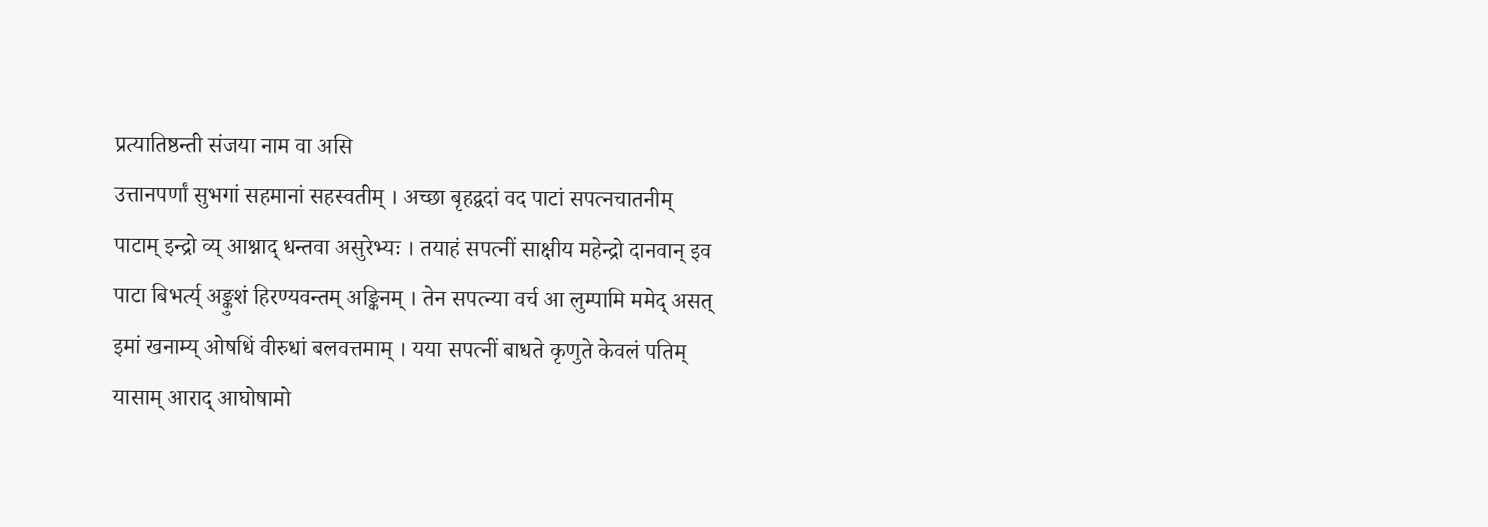प्रत्यातिष्ठन्ती संजया नाम वा असि
उत्तानपर्णां सुभगां सहमानां सहस्वतीम् । अच्छा बृहद्वदां वद पाटां सपत्नचातनीम्
पाटाम् इन्द्रो व्य् आश्नाद् धन्तवा असुरेभ्यः । तयाहं सपत्नीं साक्षीय महेन्द्रो दानवान् इव
पाटा बिभर्त्य् अङ्कुशं हिरण्यवन्तम् अङ्किनम् । तेन सपत्न्या वर्च आ लुम्पामि ममेद् असत्
इमां खनाम्य् ओषधिं वीरुधां बलवत्तमाम् । यया सपत्नीं बाधते कृणुते केवलं पतिम्
यासाम् आराद् आघोषामो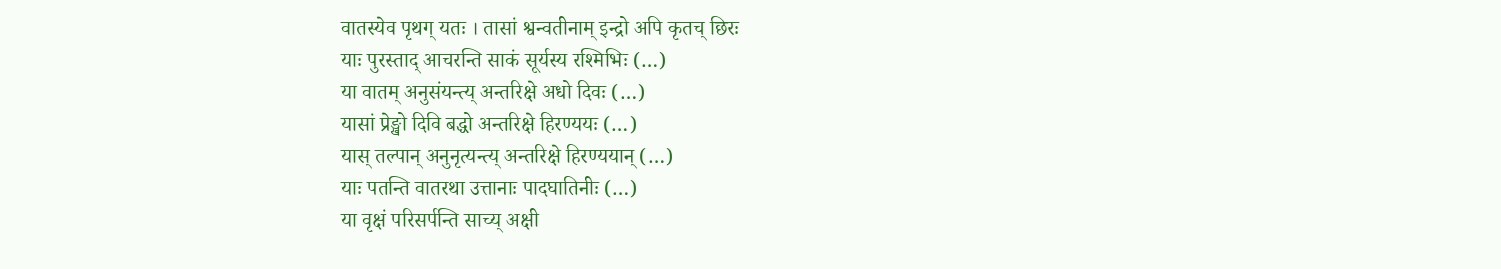वातस्येव पृथग् यतः । तासां श्वन्वतीनाम् इन्द्रो अपि कृतच् छिरः
याः पुरस्ताद् आचरन्ति साकं सूर्यस्य रश्मिभिः (…)
या वातम् अनुसंयन्त्य् अन्तरिक्षे अधो दिवः (…)
यासां प्रेङ्खो दिवि बद्धो अन्तरिक्षे हिरण्ययः (…)
यास् तल्पान् अनुनृत्यन्त्य् अन्तरिक्षे हिरण्ययान् (…)
याः पतन्ति वातरथा उत्तानाः पादघातिनीः (…)
या वृक्षं परिसर्पन्ति साच्य् अक्षी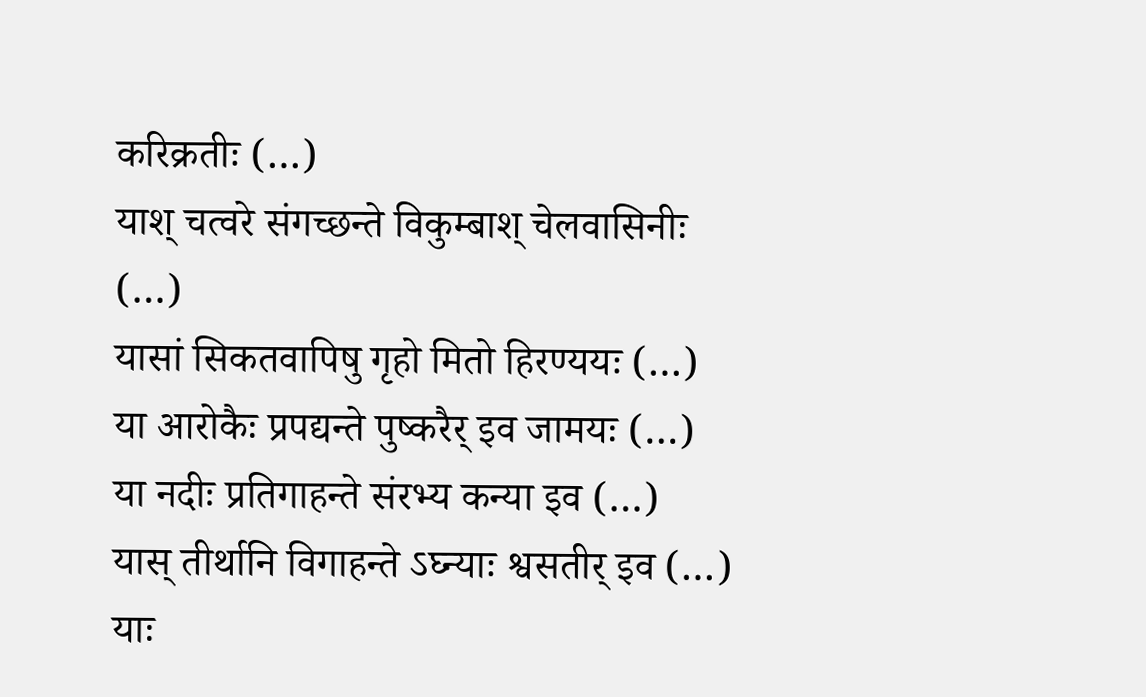करिक्रतीः (…)
याश् चत्वरे संगच्छन्ते विकुम्बाश् चेलवासिनीः (…)
यासां सिकतवापिषु गृहो मितो हिरण्ययः (…)
या आरोकैः प्रपद्यन्ते पुष्करैर् इव जामयः (…)
या नदीः प्रतिगाहन्ते संरभ्य कन्या इव (…)
यास् तीर्थानि विगाहन्ते ऽघ्न्याः श्वसतीर् इव (…)
याः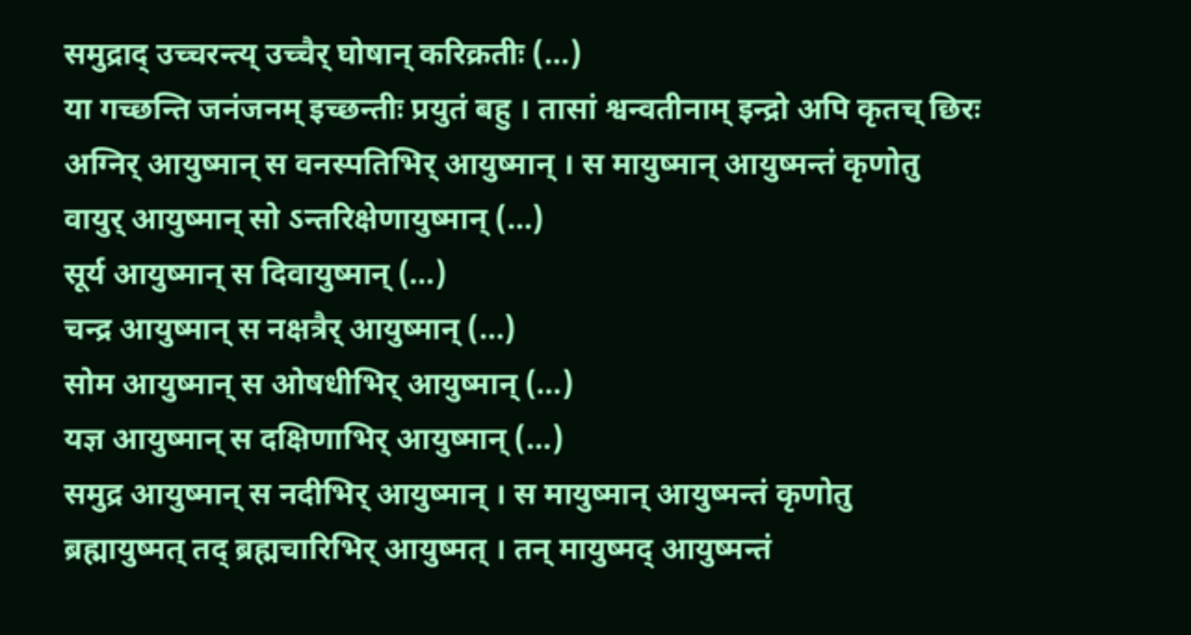समुद्राद् उच्चरन्त्य् उच्चैर् घोषान् करिक्रतीः (…)
या गच्छन्ति जनंजनम् इच्छन्तीः प्रयुतं बहु । तासां श्वन्वतीनाम् इन्द्रो अपि कृतच् छिरः
अग्निर् आयुष्मान् स वनस्पतिभिर् आयुष्मान् । स मायुष्मान् आयुष्मन्तं कृणोतु
वायुर् आयुष्मान् सो ऽन्तरिक्षेणायुष्मान् (…)
सूर्य आयुष्मान् स दिवायुष्मान् (…)
चन्द्र आयुष्मान् स नक्षत्रैर् आयुष्मान् (…)
सोम आयुष्मान् स ओषधीभिर् आयुष्मान् (…)
यज्ञ आयुष्मान् स दक्षिणाभिर् आयुष्मान् (…)
समुद्र आयुष्मान् स नदीभिर् आयुष्मान् । स मायुष्मान् आयुष्मन्तं कृणोतु
ब्रह्मायुष्मत् तद् ब्रह्मचारिभिर् आयुष्मत् । तन् मायुष्मद् आयुष्मन्तं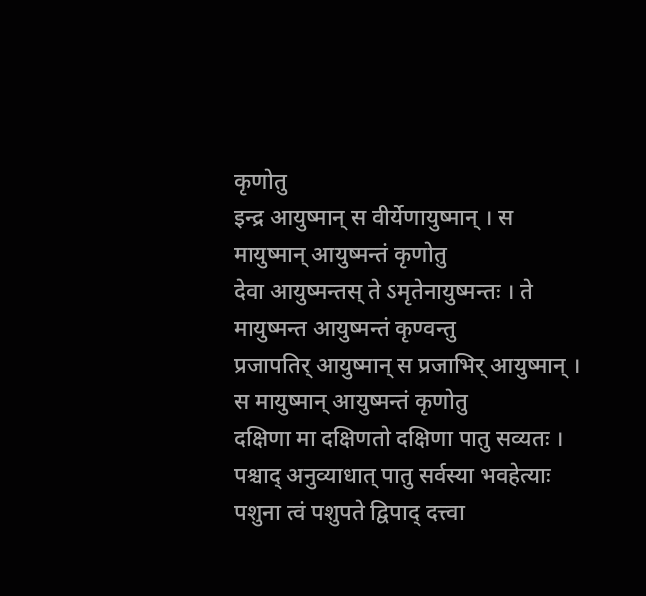कृणोतु
इन्द्र आयुष्मान् स वीर्येणायुष्मान् । स मायुष्मान् आयुष्मन्तं कृणोतु
देवा आयुष्मन्तस् ते ऽमृतेनायुष्मन्तः । ते मायुष्मन्त आयुष्मन्तं कृण्वन्तु
प्रजापतिर् आयुष्मान् स प्रजाभिर् आयुष्मान् । स मायुष्मान् आयुष्मन्तं कृणोतु
दक्षिणा मा दक्षिणतो दक्षिणा पातु सव्यतः । पश्चाद् अनुव्याधात् पातु सर्वस्या भवहेत्याः
पशुना त्वं पशुपते द्विपाद् दत्त्वा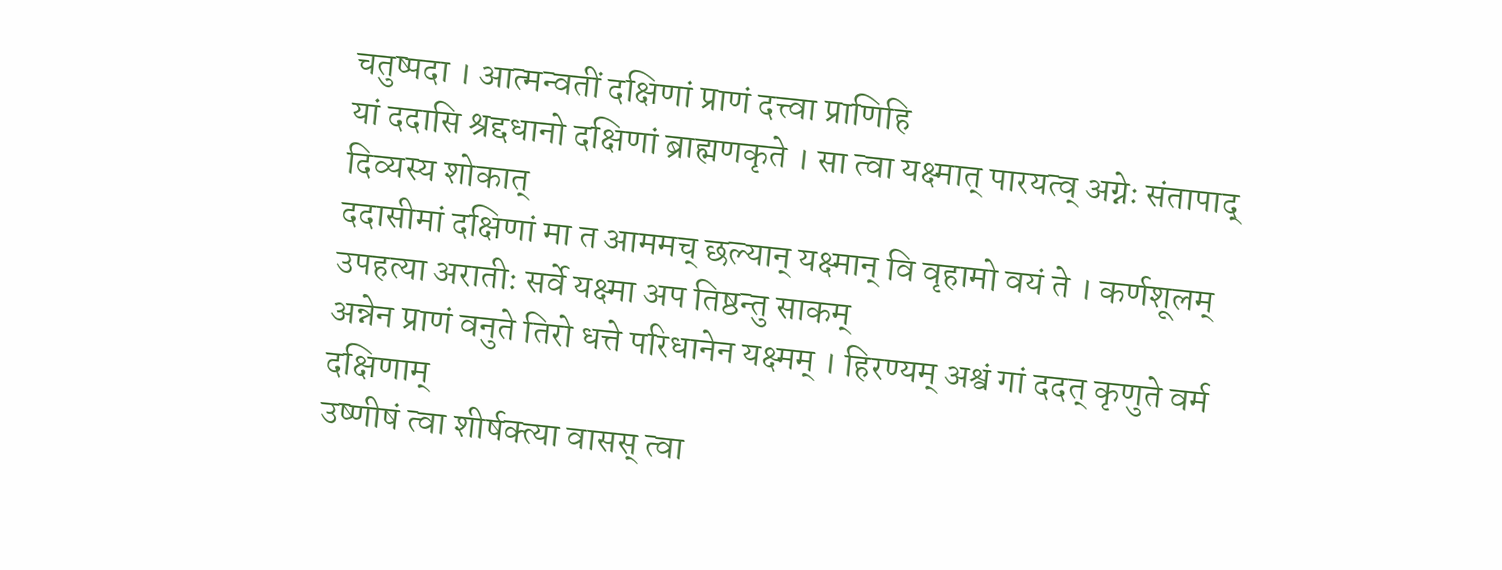चतुष्पदा । आत्मन्वतीं दक्षिणां प्राणं दत्त्वा प्राणिहि
यां ददासि श्रद्दधानो दक्षिणां ब्राह्मणकृते । सा त्वा यक्ष्मात् पारयत्व् अग्नेः संतापाद् दिव्यस्य शोकात्
ददासीमां दक्षिणां मा त आममच् छल्यान् यक्ष्मान् वि वृहामो वयं ते । कर्णशूलम् उपहत्या अरातीः सर्वे यक्ष्मा अप तिष्ठन्तु साकम्
अन्नेन प्राणं वनुते तिरो धत्ते परिधानेन यक्ष्मम् । हिरण्यम् अश्वं गां ददत् कृणुते वर्म दक्षिणाम्
उष्णीषं त्वा शीर्षक्त्या वासस् त्वा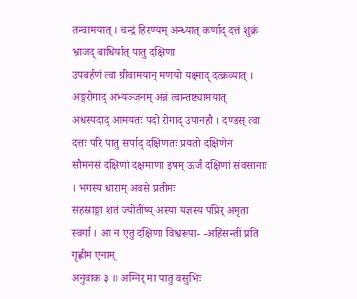तन्वामयात् । चन्द्रं हिरण्यम् अन्ध्यात् कर्णाद् दत्तं शुक्रं भ्राजद् बाधिर्यात् पातु दक्षिणा
उपबर्हणं त्वा ग्रीवामयान् मणयो यक्ष्माद् दत्क्रव्यात् । अङ्गरोगाद् अभ्यञ्जनम् अन्नं त्वान्तष्ट्यामयात्
अधस्पदाद् आमयतः पदो रोगाद् उपानहौ । दण्डस् त्वा दत्तः परि पातु सर्पाद् दक्षिणतः प्रयतो दक्षिणेन
सौमनसं दक्षिणां दक्षमाणा इषम् ऊर्जं दक्षिणां संवसानाः । भगस्य धाराम् अवसे प्रतीमः
सहस्राङ्गा शतं ज्योतींष्य् अस्या यज्ञस्य पप्रिर् अमृता स्वर्गा । आ न एतु दक्षिणा विश्वरूपा- -अहिंसन्तीं प्रति गृह्णीम एनाम्
अनुवाक ३ ॥ अग्निर् मा पातु वसुभिः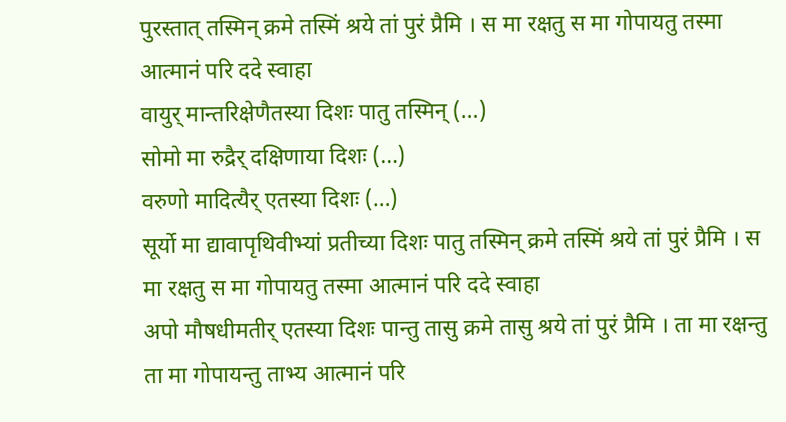पुरस्तात् तस्मिन् क्रमे तस्मिं श्रये तां पुरं प्रैमि । स मा रक्षतु स मा गोपायतु तस्मा आत्मानं परि ददे स्वाहा
वायुर् मान्तरिक्षेणैतस्या दिशः पातु तस्मिन् (…)
सोमो मा रुद्रैर् दक्षिणाया दिशः (…)
वरुणो मादित्यैर् एतस्या दिशः (…)
सूर्यो मा द्यावापृथिवीभ्यां प्रतीच्या दिशः पातु तस्मिन् क्रमे तस्मिं श्रये तां पुरं प्रैमि । स मा रक्षतु स मा गोपायतु तस्मा आत्मानं परि ददे स्वाहा
अपो मौषधीमतीर् एतस्या दिशः पान्तु तासु क्रमे तासु श्रये तां पुरं प्रैमि । ता मा रक्षन्तु ता मा गोपायन्तु ताभ्य आत्मानं परि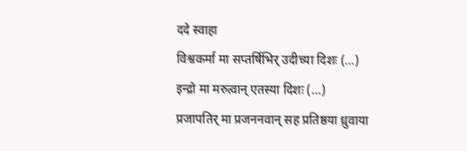ददे स्वाहा
विश्वकर्मा मा सप्तर्षिभिर् उदीच्या दिशः (…)
इन्द्रो मा मरुत्वान् एतस्या दिशः (…)
प्रजापतिर् मा प्रजननवान् सह प्रतिष्ठया ध्रुवाया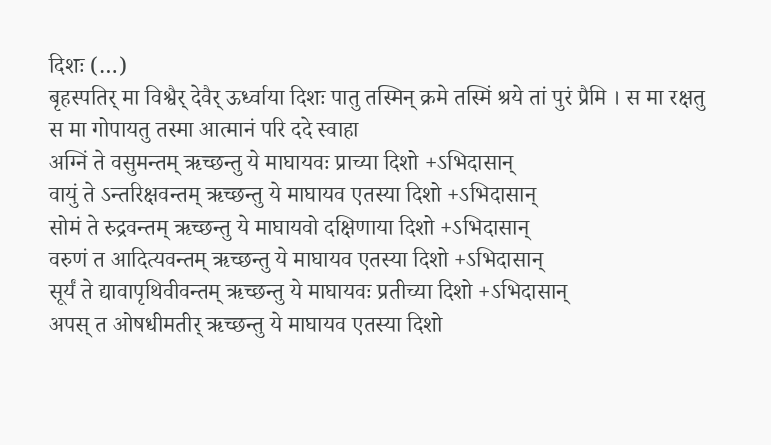दिशः (…)
बृहस्पतिर् मा विश्वैर् देवैर् ऊर्ध्वाया दिशः पातु तस्मिन् क्रमे तस्मिं श्रये तां पुरं प्रैमि । स मा रक्षतु स मा गोपायतु तस्मा आत्मानं परि ददे स्वाहा
अग्निं ते वसुमन्तम् ऋच्छन्तु ये माघायवः प्राच्या दिशो +ऽभिदासान्
वायुं ते ऽन्तरिक्षवन्तम् ऋच्छन्तु ये माघायव एतस्या दिशो +ऽभिदासान्
सोमं ते रुद्रवन्तम् ऋच्छन्तु ये माघायवो दक्षिणाया दिशो +ऽभिदासान्
वरुणं त आदित्यवन्तम् ऋच्छन्तु ये माघायव एतस्या दिशो +ऽभिदासान्
सूर्यं ते द्यावापृथिवीवन्तम् ऋच्छन्तु ये माघायवः प्रतीच्या दिशो +ऽभिदासान्
अपस् त ओषधीमतीर् ऋच्छन्तु ये माघायव एतस्या दिशो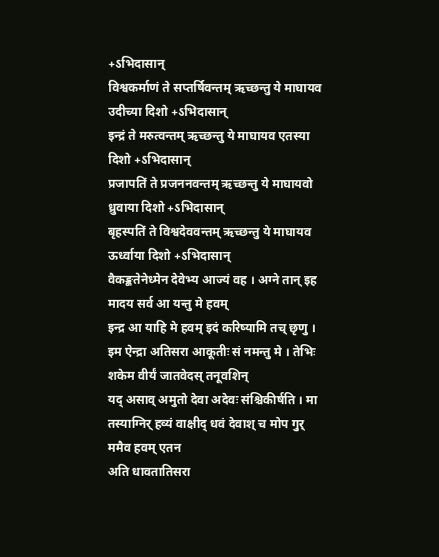+ऽभिदासान्
विश्वकर्माणं ते सप्तर्षिवन्तम् ऋच्छन्तु ये माघायव उदीच्या दिशो +ऽभिदासान्
इन्द्रं ते मरुत्वन्तम् ऋच्छन्तु ये माघायव एतस्या दिशो +ऽभिदासान्
प्रजापतिं ते प्रजननवन्तम् ऋच्छन्तु ये माघायवो ध्रुवाया दिशो +ऽभिदासान्
बृहस्पतिं ते विश्वदेववन्तम् ऋच्छन्तु ये माघायव ऊर्ध्वाया दिशो +ऽभिदासान्
वैकङ्कतेनेध्मेन देवेभ्य आज्यं वह । अग्ने तान् इह मादय सर्व आ यन्तु मे हवम्
इन्द्र आ याहि मे हवम् इदं करिष्यामि तच् छृणु । इम ऐन्द्रा अतिसरा आकूतीः सं नमन्तु मे । तेभिः शकेम वीर्यं जातवेदस् तनूवशिन्
यद् असाव् अमुतो देवा अदेवः संश्चिकीर्षति । मा तस्याग्निर् हव्यं वाक्षीद् धवं देवाश् च मोप गुर् ममैव हवम् एतन
अति धावतातिसरा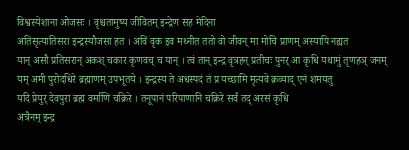विश्वस्येशाना ओजसः । वृश्चतामुष्य जीवितम् इन्द्रेण सह मेदिना
अतिसृत्यातिसरा इन्द्रस्यौजसा हत । अविं वृक इव मथ्नीत ततो वो जीवन् मा मोचि प्राणम् अस्यापि नह्यत
यान् असौ प्रतिसरान् अकश् चकार कृणवच् च यान् । त्वं तान् इन्द्र वृत्रहन् प्रतीचः पुनर् आ कृधि यथामुं तृणहञ् जनम्
यम् अमी पुरोदधिरे ब्रह्माणम् उपभूतये । इन्द्रस्य ते अधस्पदं तं प्र यच्छामि मृत्यवे क्रव्याद् एनं शमयतु
यदि प्रेयुर् देवपुरा ब्रह्म वर्माणि चक्रिरे । तनूपानं परिपाणानि चक्रिरे सर्वं तद् अरसं कृधि
अत्रैनम् इन्द्र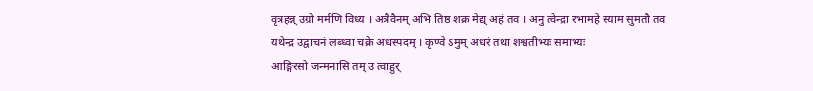वृत्रहन्न् उग्रो मर्मणि विध्य । अत्रैवैनम् अभि तिष्ठ शक्र मेद्य् अहं तव । अनु त्वेन्द्रा रभामहे स्याम सुमतौ तव
यथेन्द्र उद्वाचनं लब्ध्वा चक्रे अधस्पदम् । कृण्वे ऽमुम् अधरं तथा शश्वतीभ्यः समाभ्यः
आङ्गिरसो जन्मनासि तम् उ त्वाहुर्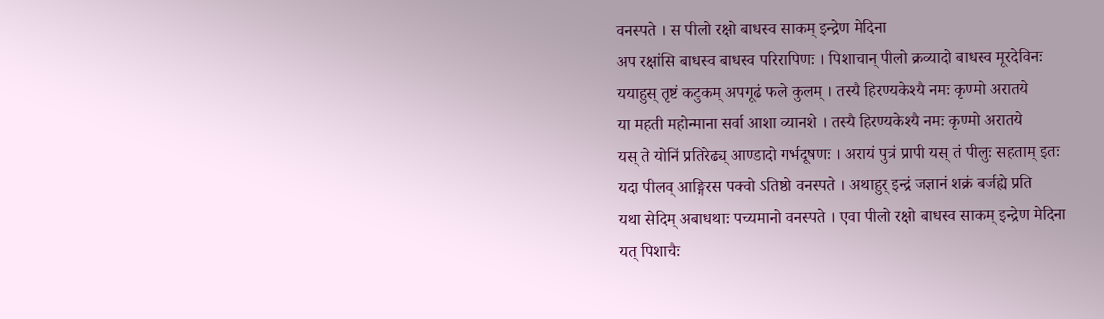वनस्पते । स पीलो रक्षो बाधस्व साकम् इन्द्रेण मेदिना
अप रक्षांसि बाधस्व बाधस्व परिरापिणः । पिशाचान् पीलो क्रव्यादो बाधस्व मूरदेविनः
ययाहुस् तृष्टं कटुकम् अपगूढं फले कुलम् । तस्यै हिरण्यकेश्यै नमः कृण्मो अरातये
या महती महोन्माना सर्वा आशा व्यानशे । तस्यै हिरण्यकेश्यै नमः कृण्मो अरातये
यस् ते योनिं प्रतिरेढ्य् आण्डादो गर्भदूषणः । अरायं पुत्रं प्रापी यस् तं पीलुः सहताम् इतः
यदा पीलव् आङ्गिरस पक्वो ऽतिष्ठो वनस्पते । अथाहुर् इन्द्रं जज्ञानं शक्रं बर्जह्ये प्रति
यथा सेदिम् अबाधथाः पच्यमानो वनस्पते । एवा पीलो रक्षो बाधस्व साकम् इन्द्रेण मेदिना
यत् पिशाचैः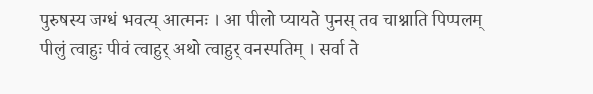पुरुषस्य जग्धं भवत्य् आत्मनः । आ पीलो प्यायते पुनस् तव चाश्नाति पिप्पलम्
पीलुं त्वाहुः पीवं त्वाहुर् अथो त्वाहुर् वनस्पतिम् । सर्वा ते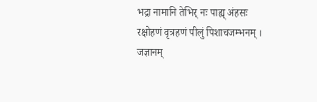भद्रा नामानि तेभिर् नः पाह्य् अंहसः
रक्षोहणं वृत्रहणं पीलुं पिशाचजम्भनम् । जज्ञानम्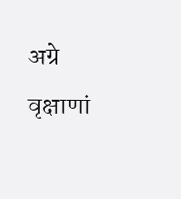अग्रे वृक्षाणां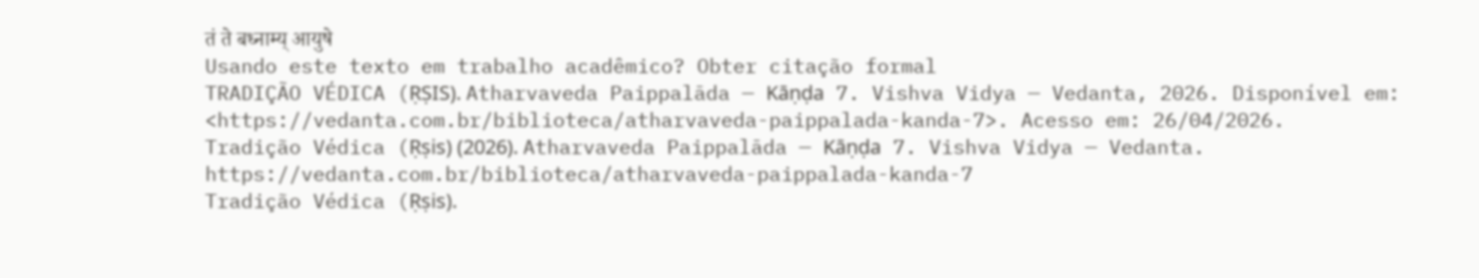तं ते बध्नाम्य् आयुषे
Usando este texto em trabalho acadêmico? Obter citação formal
TRADIÇÃO VÉDICA (ṚṢIS). Atharvaveda Paippalāda — Kāṇḍa 7. Vishva Vidya — Vedanta, 2026. Disponível em: <https://vedanta.com.br/biblioteca/atharvaveda-paippalada-kanda-7>. Acesso em: 26/04/2026.
Tradição Védica (Ṛṣis) (2026). Atharvaveda Paippalāda — Kāṇḍa 7. Vishva Vidya — Vedanta. https://vedanta.com.br/biblioteca/atharvaveda-paippalada-kanda-7
Tradição Védica (Ṛṣis).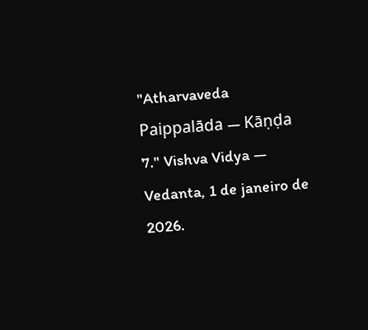"Atharvaveda Paippalāda — Kāṇḍa 7." Vishva Vidya — Vedanta, 1 de janeiro de 2026.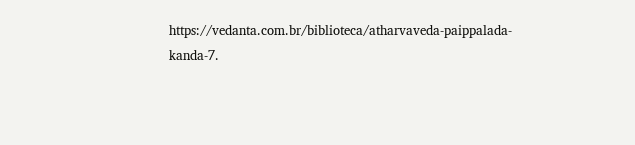https://vedanta.com.br/biblioteca/atharvaveda-paippalada-kanda-7.